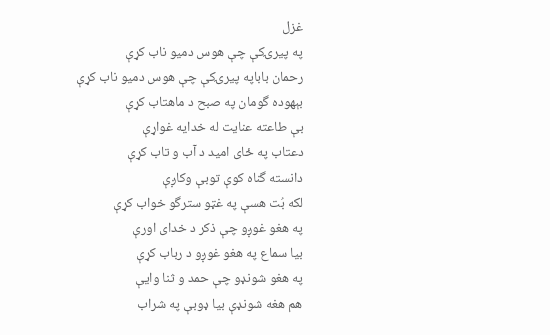غزل
په پيرۍکې چې هوس دميو ناب کړې
رحمان باباپه پيرۍکې چې هوس دميو ناب کړې
بېهوده گومان په صبح د ماهتاب کړې
بې طاعته عنايت له خدايه غواړې
دعتاب په ځای اميد د آب و تاب کړې
دانسته گناه کوې توبې وکاږې
لکه بُت هسې په غټو سترگو خواب کړې
په هغو غوږو چې ذکر د خدای اورې
بيا سماع په هغو غوږو د رباب کړې
په هغو شونډو چې حمد و ثنا وايې
هم هغه شونډې بيا ډوبې په شراب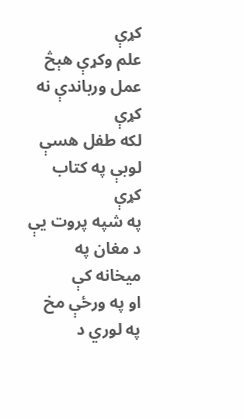کړې
علم وکړې هېڅ عمل ورباندې نه کړې
لکه طفل هسې لوبې په کتاب کړې
په شپه پروت يې د مغان په ميخانه کې
او په ورځې مخ په لوري د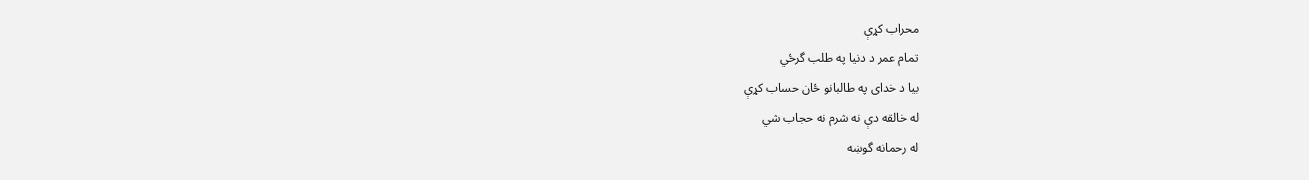محراب کړې
تمام عمر د دنيا په طلب گرځي
بيا د خدای په طالبانو ځان حساب کړې
له خالقه دې نه شرم نه حجاب شي
له رحمانه گوښه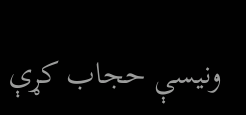ونيسې حجاب کړې